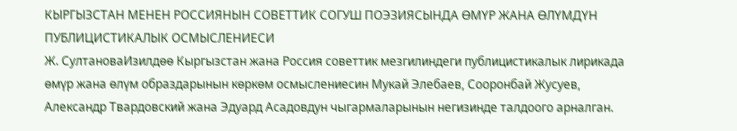КЫРГЫЗСТАН МЕНЕН РОССИЯНЫН СОВЕТТИК СОГУШ ПОЭЗИЯСЫНДА ӨМҮР ЖАНА ӨЛҮМДҮН ПУБЛИЦИСТИКАЛЫК ОСМЫСЛЕНИЕСИ
Ж. СултановаИзилдөө Кыргызстан жана Россия советтик мезгилиндеги публицистикалык лирикада өмүр жана өлүм образдарынын көркөм осмыслениесин Мукай Элебаев, Сооронбай Жусуев, Александр Твардовский жана Эдуард Асадовдун чыгармаларынын негизинде талдоого арналган.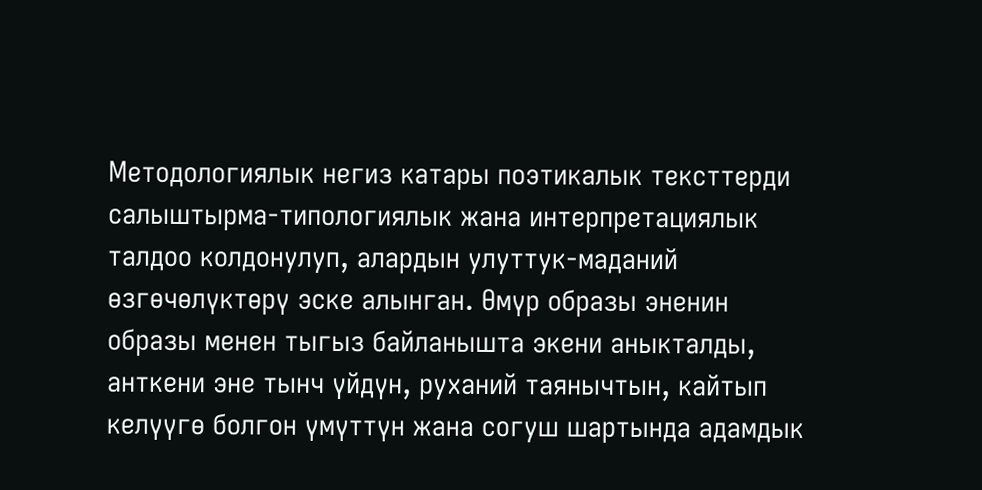Методологиялык негиз катары поэтикалык тексттерди салыштырма-типологиялык жана интерпретациялык талдоо колдонулуп, алардын улуттук-маданий өзгөчөлүктөрү эске алынган. Өмүр образы эненин образы менен тыгыз байланышта экени аныкталды, анткени эне тынч үйдүн, руханий таянычтын, кайтып келүүгө болгон үмүттүн жана согуш шартында адамдык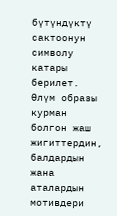бүтүндүктү сактоонун символу катары берилет. Өлүм образы курман болгон жаш жигиттердин, балдардын жана аталардын мотивдери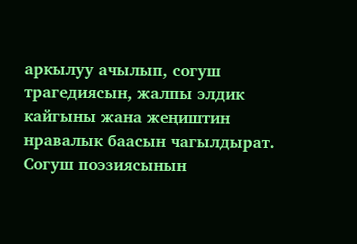аркылуу ачылып, согуш трагедиясын, жалпы элдик кайгыны жана жеңиштин нравалык баасын чагылдырат. Согуш поэзиясынын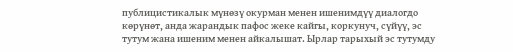публицистикалык мүнөзү окурман менен ишенимдүү диалогдо көрүнөт, анда жарандык пафос жеке кайгы, коркунуч, сүйүү, эс тутум жана ишеним менен айкалышат. Ырлар тарыхый эс тутумду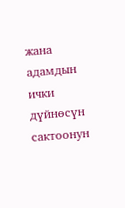жана адамдын ички дүйнөсүн сактоонун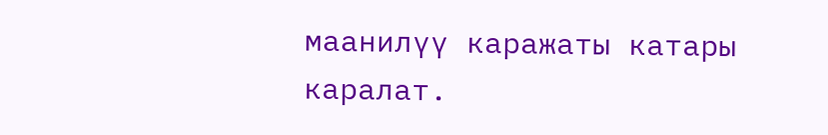маанилүү каражаты катары каралат.